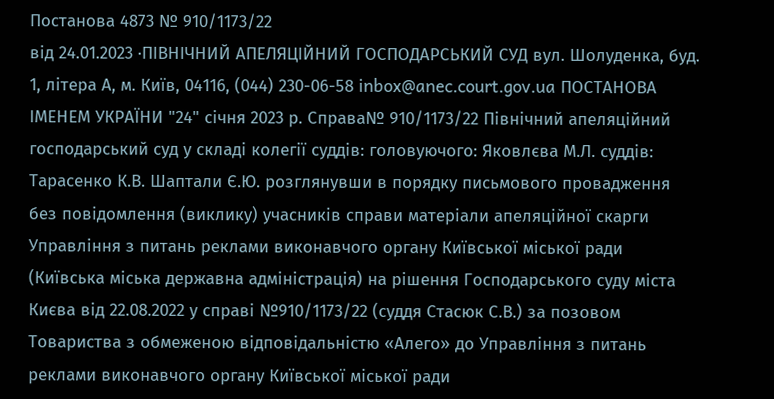Постанова 4873 № 910/1173/22
від 24.01.2023 ·ПІВНІЧНИЙ АПЕЛЯЦІЙНИЙ ГОСПОДАРСЬКИЙ СУД вул. Шолуденка, буд. 1, літера А, м. Київ, 04116, (044) 230-06-58 inbox@anec.court.gov.ua ПОСТАНОВА ІМЕНЕМ УКРАЇНИ "24" січня 2023 р. Справа№ 910/1173/22 Північний апеляційний господарський суд у складі колегії суддів: головуючого: Яковлєва М.Л. суддів: Тарасенко К.В. Шаптали Є.Ю. розглянувши в порядку письмового провадження без повідомлення (виклику) учасників справи матеріали апеляційної скарги Управління з питань реклами виконавчого органу Київської міської ради (Київська міська державна адміністрація) на рішення Господарського суду міста Києва від 22.08.2022 у справі №910/1173/22 (суддя Стасюк С.В.) за позовом Товариства з обмеженою відповідальністю «Алего» до Управління з питань реклами виконавчого органу Київської міської ради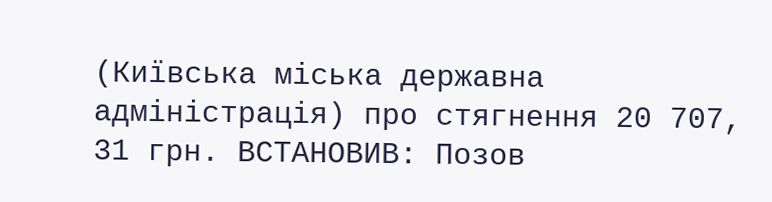(Київська міська державна адміністрація) про стягнення 20 707, 31 грн. ВСТАНОВИВ: Позов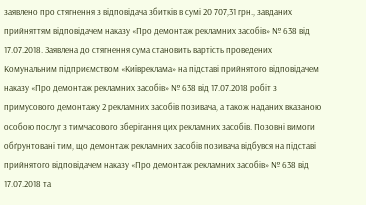заявлено про стягнення з відповідача збитків в сумі 20 707,31 грн., завданих прийняттям відповідачем наказу «Про демонтаж рекламних засобів» № 638 від 17.07.2018. Заявлена до стягнення сума становить вартість проведених Комунальним підприємством «Київреклама» на підставі прийнятого відповідачем наказу «Про демонтаж рекламних засобів» № 638 від 17.07.2018 робіт з примусового демонтажу 2 рекламних засобів позивача, а також наданих вказаною особою послуг з тимчасового зберігання цих рекламних засобів. Позовні вимоги обґрунтовані тим, що демонтаж рекламних засобів позивача відбувся на підставі прийнятого відповідачем наказу «Про демонтаж рекламних засобів» № 638 від 17.07.2018 та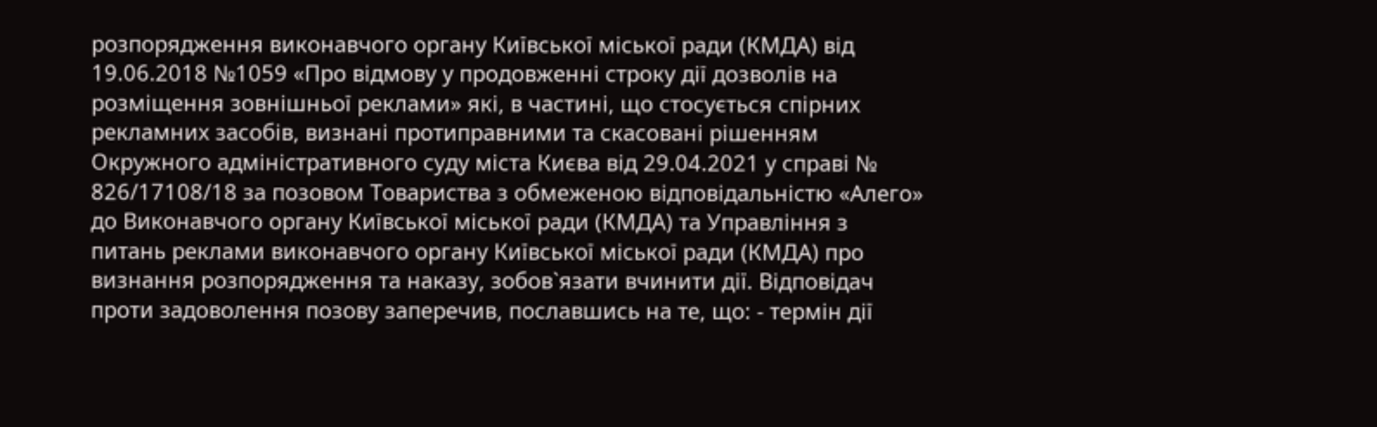розпорядження виконавчого органу Київської міської ради (КМДА) від 19.06.2018 №1059 «Про відмову у продовженні строку дії дозволів на розміщення зовнішньої реклами» які, в частині, що стосується спірних рекламних засобів, визнані протиправними та скасовані рішенням Окружного адміністративного суду міста Києва від 29.04.2021 у справі № 826/17108/18 за позовом Товариства з обмеженою відповідальністю «Алего» до Виконавчого органу Київської міської ради (КМДА) та Управління з питань реклами виконавчого органу Київської міської ради (КМДА) про визнання розпорядження та наказу, зобов`язати вчинити дії. Відповідач проти задоволення позову заперечив, пославшись на те, що: - термін дії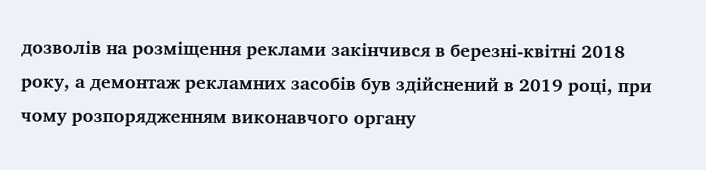дозволів на розміщення реклами закінчився в березні-квітні 2018 року, а демонтаж рекламних засобів був здійснений в 2019 році, при чому розпорядженням виконавчого органу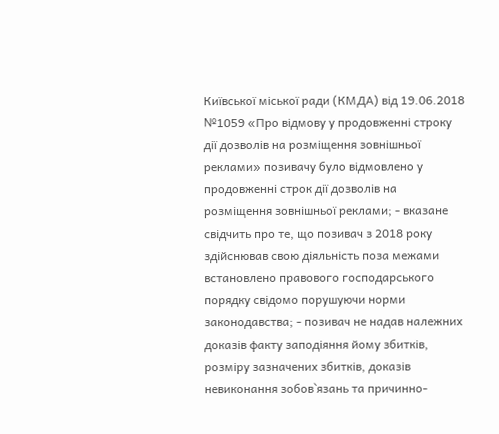Київської міської ради (КМДА) від 19.06.2018 №1059 «Про відмову у продовженні строку дії дозволів на розміщення зовнішньої реклами» позивачу було відмовлено у продовженні строк дії дозволів на розміщення зовнішньої реклами; - вказане свідчить про те, що позивач з 2018 року здійснював свою діяльність поза межами встановлено правового господарського порядку свідомо порушуючи норми законодавства; - позивач не надав належних доказів факту заподіяння йому збитків, розміру зазначених збитків, доказів невиконання зобов`язань та причинно-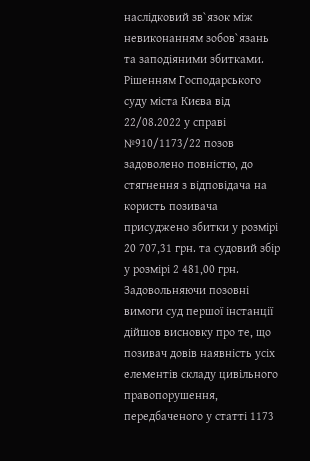наслідковий зв`язок між невиконанням зобов`язань та заподіяними збитками. Рішенням Господарського суду міста Києва від 22/08.2022 у справі №910/1173/22 позов задоволено повністю, до стягнення з відповідача на користь позивача присуджено збитки у розмірі 20 707,31 грн. та судовий збір у розмірі 2 481,00 грн. Задовольняючи позовні вимоги суд першої інстанції дійшов висновку про те, що позивач довів наявність усіх елементів складу цивільного правопорушення, передбаченого у статті 1173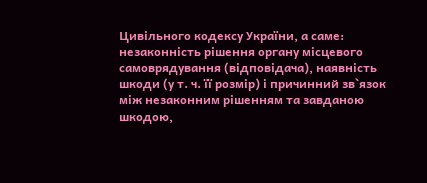Цивільного кодексу України, а саме: незаконність рішення органу місцевого самоврядування (відповідача), наявність шкоди (у т. ч. її розмір) і причинний зв`язок між незаконним рішенням та завданою шкодою,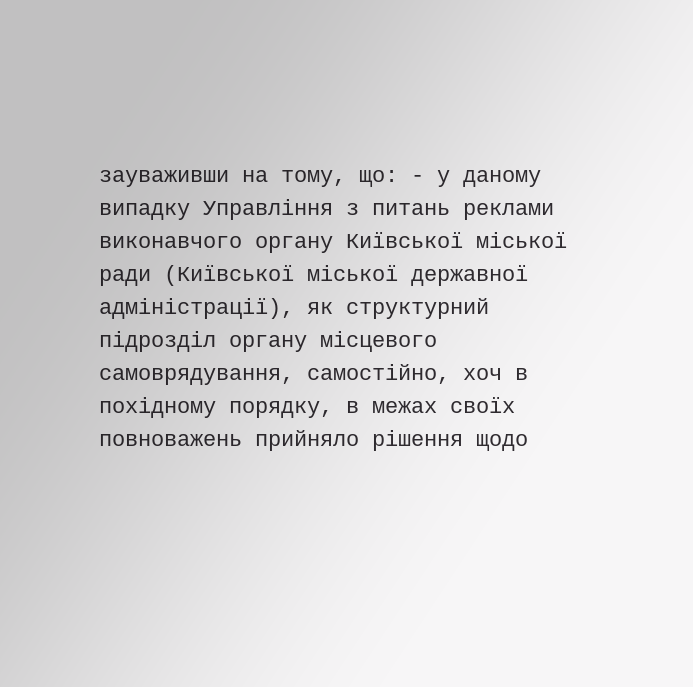зауваживши на тому, що: - у даному випадку Управління з питань реклами виконавчого органу Київської міської ради (Київської міської державної адміністрації), як структурний підрозділ органу місцевого самоврядування, самостійно, хоч в похідному порядку, в межах своїх повноважень прийняло рішення щодо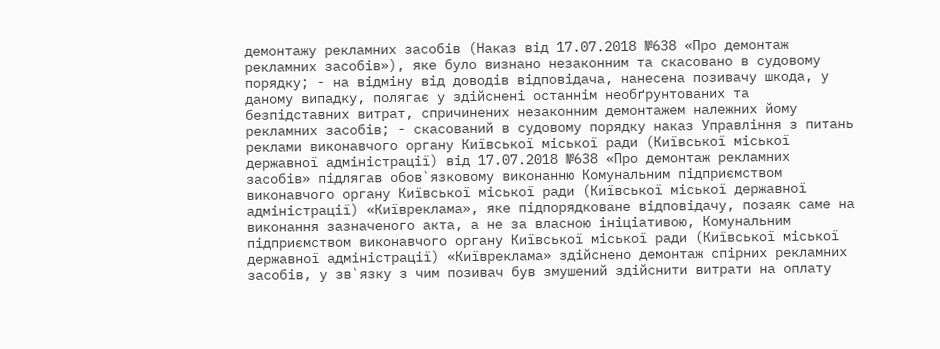демонтажу рекламних засобів (Наказ від 17.07.2018 №638 «Про демонтаж рекламних засобів»), яке було визнано незаконним та скасовано в судовому порядку; - на відміну від доводів відповідача, нанесена позивачу шкода, у даному випадку, полягає у здійснені останнім необґрунтованих та безпідставних витрат, спричинених незаконним демонтажем належних йому рекламних засобів; - скасований в судовому порядку наказ Управління з питань реклами виконавчого органу Київської міської ради (Київської міської державної адміністрації) від 17.07.2018 №638 «Про демонтаж рекламних засобів» підлягав обов`язковому виконанню Комунальним підприємством виконавчого органу Київської міської ради (Київської міської державної адміністрації) «Київреклама», яке підпорядковане відповідачу, позаяк саме на виконання зазначеного акта, а не за власною ініціативою, Комунальним підприємством виконавчого органу Київської міської ради (Київської міської державної адміністрації) «Київреклама» здійснено демонтаж спірних рекламних засобів, у зв`язку з чим позивач був змушений здійснити витрати на оплату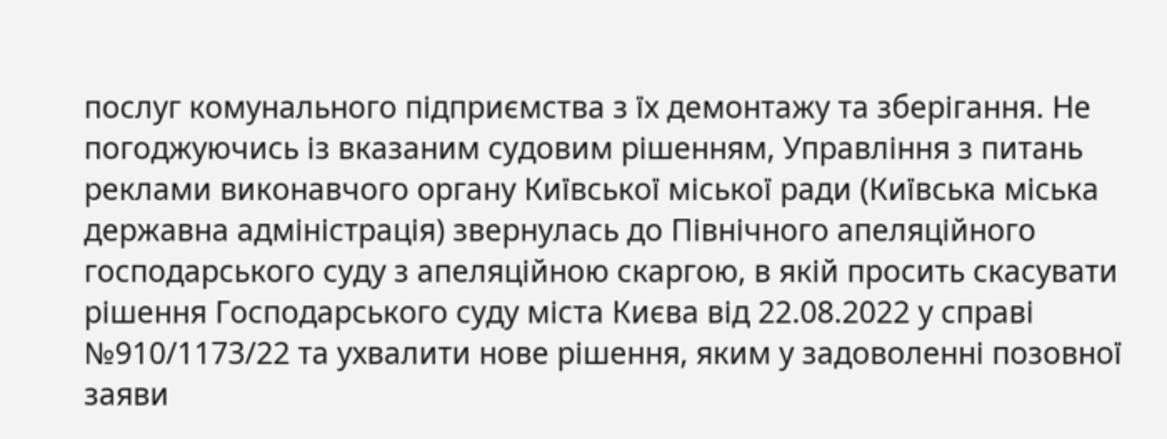послуг комунального підприємства з їх демонтажу та зберігання. Не погоджуючись із вказаним судовим рішенням, Управління з питань реклами виконавчого органу Київської міської ради (Київська міська державна адміністрація) звернулась до Північного апеляційного господарського суду з апеляційною скаргою, в якій просить скасувати рішення Господарського суду міста Києва від 22.08.2022 у справі №910/1173/22 та ухвалити нове рішення, яким у задоволенні позовної заяви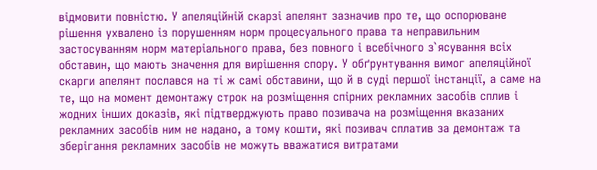відмовити повністю. У апеляційній скарзі апелянт зазначив про те, що оспорюване рішення ухвалено із порушенням норм процесуального права та неправильним застосуванням норм матеріального права, без повного і всебічного з`ясування всіх обставин, що мають значення для вирішення спору. У обґрунтування вимог апеляційної скарги апелянт послався на ті ж самі обставини, що й в суді першої інстанції, а саме на те, що на момент демонтажу строк на розміщення спірних рекламних засобів сплив і жодних інших доказів, які підтверджують право позивача на розміщення вказаних рекламних засобів ним не надано, а тому кошти, які позивач сплатив за демонтаж та зберігання рекламних засобів не можуть вважатися витратами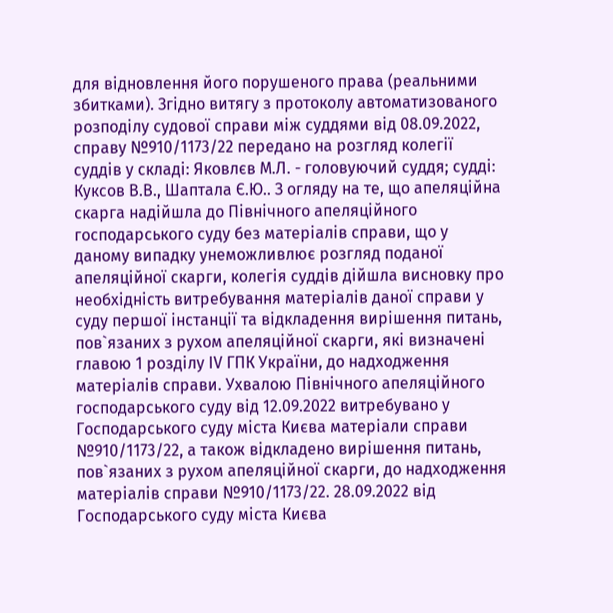для відновлення його порушеного права (реальними збитками). Згідно витягу з протоколу автоматизованого розподілу судової справи між суддями від 08.09.2022, справу №910/1173/22 передано на розгляд колегії суддів у складі: Яковлєв М.Л. - головуючий суддя; судді: Куксов В.В., Шаптала Є.Ю.. З огляду на те, що апеляційна скарга надійшла до Північного апеляційного господарського суду без матеріалів справи, що у даному випадку унеможливлює розгляд поданої апеляційної скарги, колегія суддів дійшла висновку про необхідність витребування матеріалів даної справи у суду першої інстанції та відкладення вирішення питань, пов`язаних з рухом апеляційної скарги, які визначені главою 1 розділу ІV ГПК України, до надходження матеріалів справи. Ухвалою Північного апеляційного господарського суду від 12.09.2022 витребувано у Господарського суду міста Києва матеріали справи №910/1173/22, а також відкладено вирішення питань, пов`язаних з рухом апеляційної скарги, до надходження матеріалів справи №910/1173/22. 28.09.2022 від Господарського суду міста Києва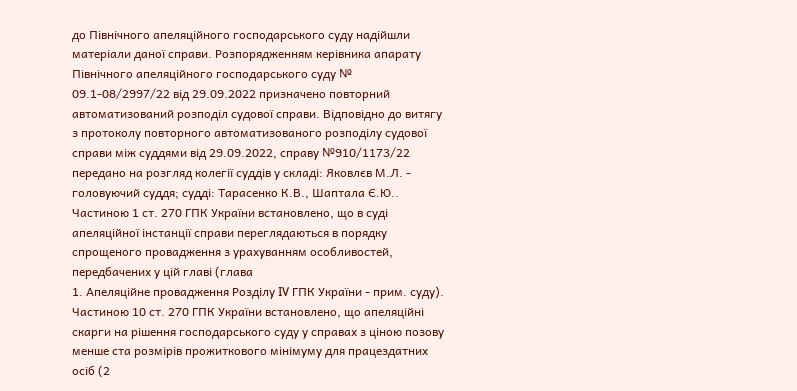до Північного апеляційного господарського суду надійшли матеріали даної справи. Розпорядженням керівника апарату Північного апеляційного господарського суду № 09.1-08/2997/22 від 29.09.2022 призначено повторний автоматизований розподіл судової справи. Відповідно до витягу з протоколу повторного автоматизованого розподілу судової справи між суддями від 29.09.2022, справу №910/1173/22 передано на розгляд колегії суддів у складі: Яковлєв М.Л. - головуючий суддя; судді: Тарасенко К.В., Шаптала Є.Ю.. Частиною 1 ст. 270 ГПК України встановлено, що в суді апеляційної інстанції справи переглядаються в порядку спрощеного провадження з урахуванням особливостей, передбачених у цій главі (глава
1. Апеляційне провадження Розділу IV ГПК України - прим. суду). Частиною 10 ст. 270 ГПК України встановлено, що апеляційні скарги на рішення господарського суду у справах з ціною позову менше ста розмірів прожиткового мінімуму для працездатних осіб (2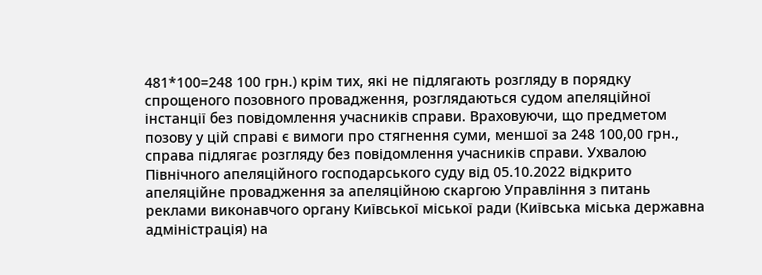481*100=248 100 грн.) крім тих, які не підлягають розгляду в порядку спрощеного позовного провадження, розглядаються судом апеляційної інстанції без повідомлення учасників справи. Враховуючи, що предметом позову у цій справі є вимоги про стягнення суми, меншої за 248 100,00 грн., справа підлягає розгляду без повідомлення учасників справи. Ухвалою Північного апеляційного господарського суду від 05.10.2022 відкрито апеляційне провадження за апеляційною скаргою Управління з питань реклами виконавчого органу Київської міської ради (Київська міська державна адміністрація) на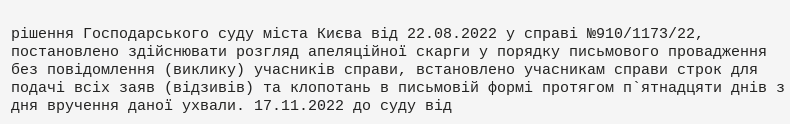рішення Господарського суду міста Києва від 22.08.2022 у справі №910/1173/22, постановлено здійснювати розгляд апеляційної скарги у порядку письмового провадження без повідомлення (виклику) учасників справи, встановлено учасникам справи строк для подачі всіх заяв (відзивів) та клопотань в письмовій формі протягом п`ятнадцяти днів з дня вручення даної ухвали. 17.11.2022 до суду від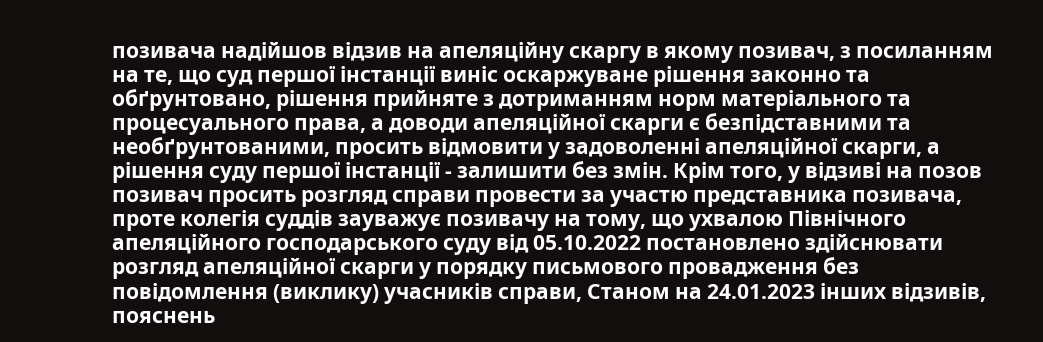позивача надійшов відзив на апеляційну скаргу в якому позивач, з посиланням на те, що суд першої інстанції виніс оскаржуване рішення законно та обґрунтовано, рішення прийняте з дотриманням норм матеріального та процесуального права, а доводи апеляційної скарги є безпідставними та необґрунтованими, просить відмовити у задоволенні апеляційної скарги, а рішення суду першої інстанції - залишити без змін. Крім того, у відзиві на позов позивач просить розгляд справи провести за участю представника позивача, проте колегія суддів зауважує позивачу на тому, що ухвалою Північного апеляційного господарського суду від 05.10.2022 постановлено здійснювати розгляд апеляційної скарги у порядку письмового провадження без повідомлення (виклику) учасників справи, Станом на 24.01.2023 інших відзивів, пояснень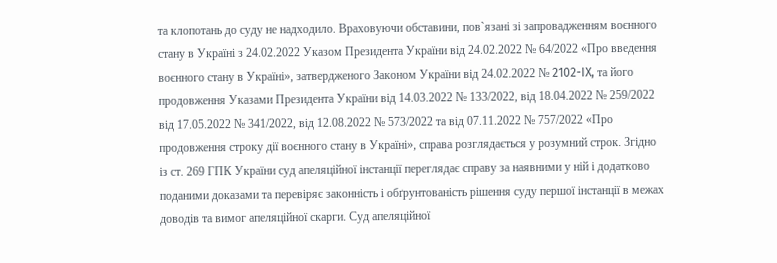та клопотань до суду не надходило. Враховуючи обставини, пов`язані зі запровадженням воєнного стану в Україні з 24.02.2022 Указом Президента України від 24.02.2022 № 64/2022 «Про введення воєнного стану в Україні», затвердженого Законом України від 24.02.2022 № 2102-IX, та його продовження Указами Президента України від 14.03.2022 № 133/2022, від 18.04.2022 № 259/2022 від 17.05.2022 № 341/2022, від 12.08.2022 № 573/2022 та від 07.11.2022 № 757/2022 «Про продовження строку дії воєнного стану в Україні», справа розглядається у розумний строк. Згідно із ст. 269 ГПК України суд апеляційної інстанції переглядає справу за наявними у ній і додатково поданими доказами та перевіряє законність і обґрунтованість рішення суду першої інстанції в межах доводів та вимог апеляційної скарги. Суд апеляційної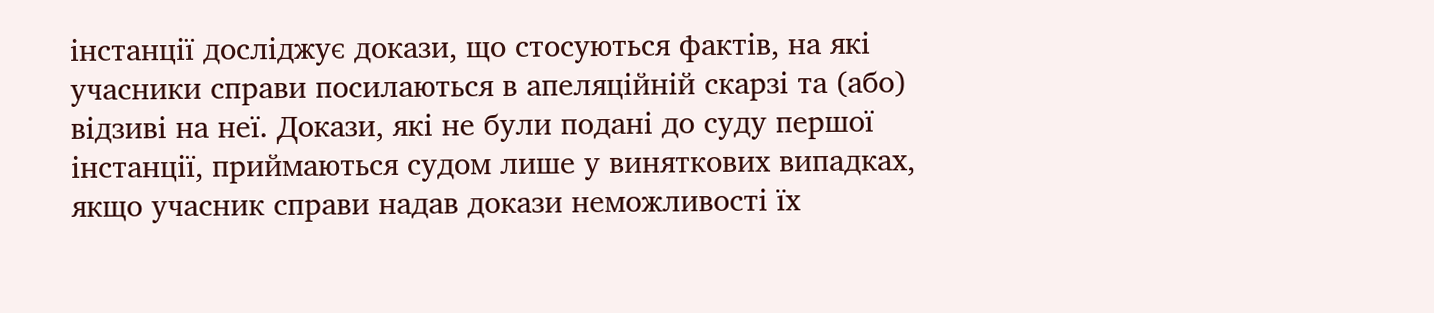інстанції досліджує докази, що стосуються фактів, на які учасники справи посилаються в апеляційній скарзі та (або) відзиві на неї. Докази, які не були подані до суду першої інстанції, приймаються судом лише у виняткових випадках, якщо учасник справи надав докази неможливості їх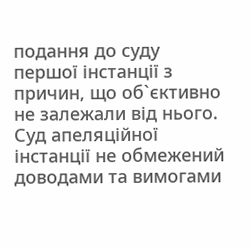подання до суду першої інстанції з причин, що об`єктивно не залежали від нього. Суд апеляційної інстанції не обмежений доводами та вимогами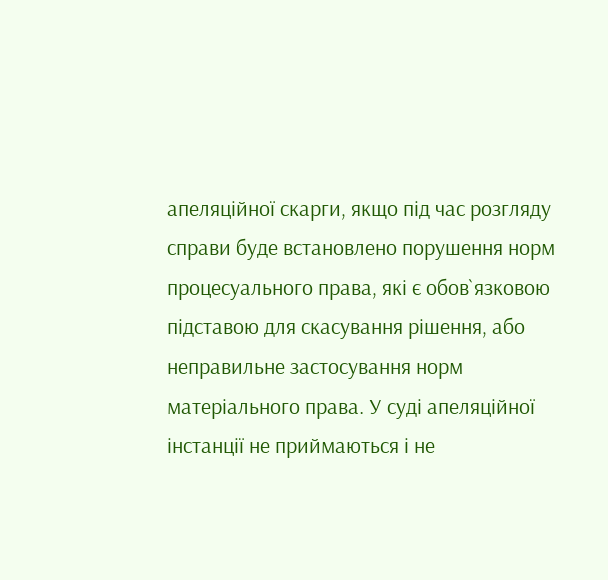апеляційної скарги, якщо під час розгляду справи буде встановлено порушення норм процесуального права, які є обов`язковою підставою для скасування рішення, або неправильне застосування норм матеріального права. У суді апеляційної інстанції не приймаються і не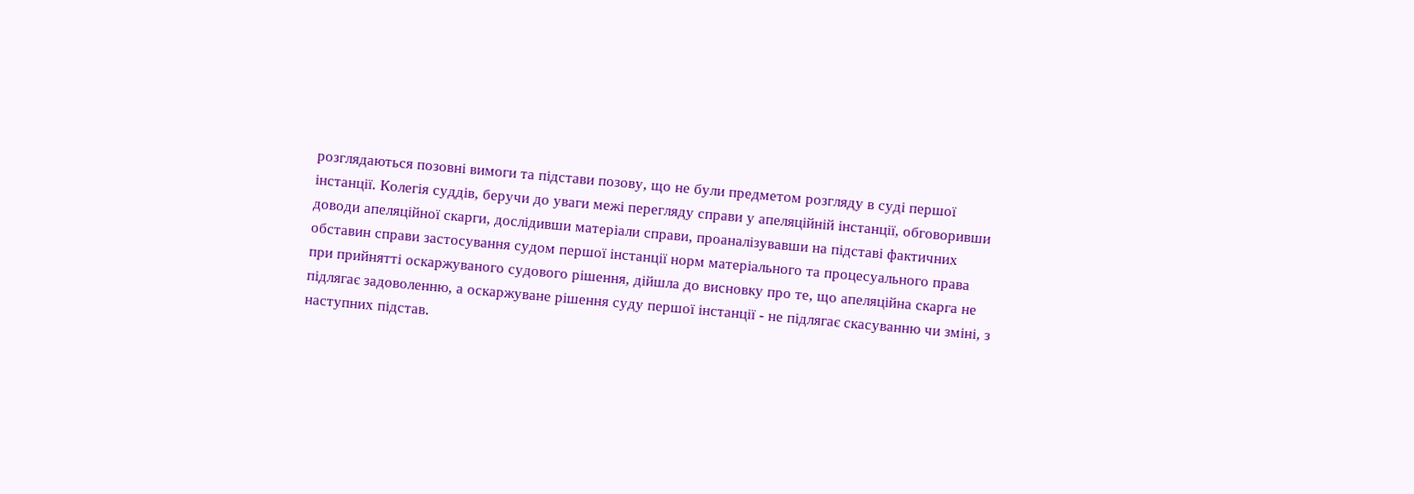розглядаються позовні вимоги та підстави позову, що не були предметом розгляду в суді першої інстанції. Колегія суддів, беручи до уваги межі перегляду справи у апеляційній інстанції, обговоривши доводи апеляційної скарги, дослідивши матеріали справи, проаналізувавши на підставі фактичних обставин справи застосування судом першої інстанції норм матеріального та процесуального права при прийнятті оскаржуваного судового рішення, дійшла до висновку про те, що апеляційна скарга не підлягає задоволенню, а оскаржуване рішення суду першої інстанції - не підлягає скасуванню чи зміні, з наступних підстав.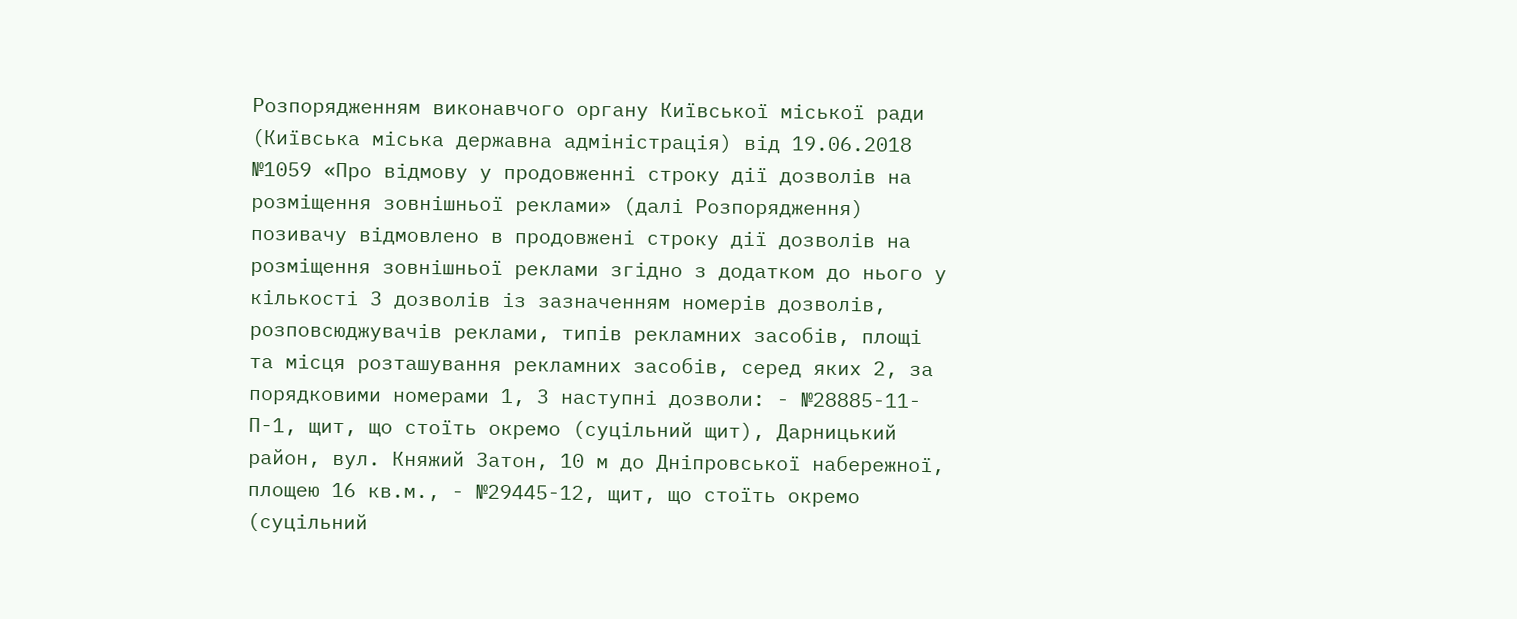Розпорядженням виконавчого органу Київської міської ради (Київська міська державна адміністрація) від 19.06.2018 №1059 «Про відмову у продовженні строку дії дозволів на розміщення зовнішньої реклами» (далі Розпорядження) позивачу відмовлено в продовжені строку дії дозволів на розміщення зовнішньої реклами згідно з додатком до нього у кількості 3 дозволів із зазначенням номерів дозволів, розповсюджувачів реклами, типів рекламних засобів, площі та місця розташування рекламних засобів, серед яких 2, за порядковими номерами 1, 3 наступні дозволи: - №28885-11-П-1, щит, що стоїть окремо (суцільний щит), Дарницький район, вул. Княжий Затон, 10 м до Дніпровської набережної, площею 16 кв.м., - №29445-12, щит, що стоїть окремо (суцільний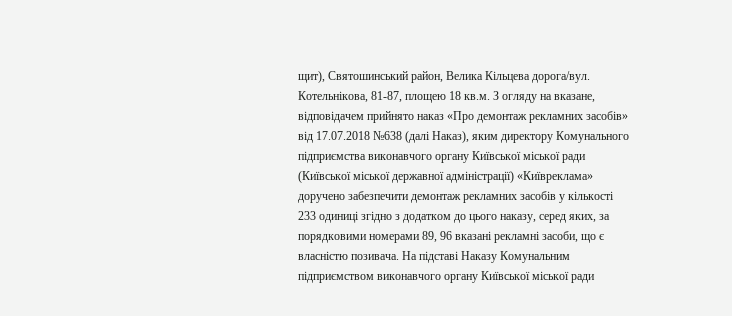щит), Святошинський район, Велика Кільцева дорога/вул. Котельнікова, 81-87, площею 18 кв.м. З огляду на вказане, відповідачем прийнято наказ «Про демонтаж рекламних засобів» від 17.07.2018 №638 (далі Наказ), яким директору Комунального підприємства виконавчого органу Київської міської ради (Київської міської державної адміністрації) «Київреклама» доручено забезпечити демонтаж рекламних засобів у кількості 233 одиниці згідно з додатком до цього наказу, серед яких, за порядковими номерами 89, 96 вказані рекламні засоби, що є власністю позивача. На підставі Наказу Комунальним підприємством виконавчого органу Київської міської ради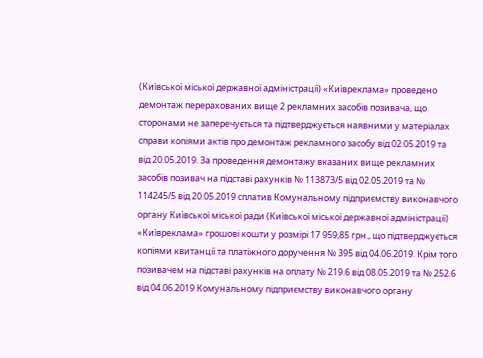(Київської міської державної адміністрації) «Київреклама» проведено демонтаж перерахованих вище 2 рекламних засобів позивача, що сторонами не заперечується та підтверджується наявними у матеріалах справи копіями актів про демонтаж рекламного засобу від 02.05.2019 та від 20.05.2019. За проведення демонтажу вказаних вище рекламних засобів позивач на підставі рахунків № 113873/5 від 02.05.2019 та № 114245/5 від 20.05.2019 сплатив Комунальному підприємству виконавчого органу Київської міської ради (Київської міської державної адміністрації) «Київреклама» грошові кошти у розмірі 17 959,85 грн., що підтверджується копіями квитанції та платіжного доручення № 395 від 04.06.2019. Крім того позивачем на підставі рахунків на оплату № 219.6 від 08.05.2019 та № 252.6 від 04.06.2019 Комунальному підприємству виконавчого органу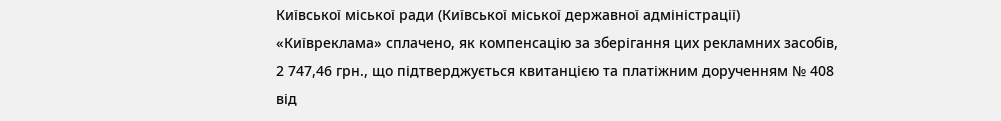Київської міської ради (Київської міської державної адміністрації) «Київреклама» сплачено, як компенсацію за зберігання цих рекламних засобів, 2 747,46 грн., що підтверджується квитанцією та платіжним дорученням № 408 від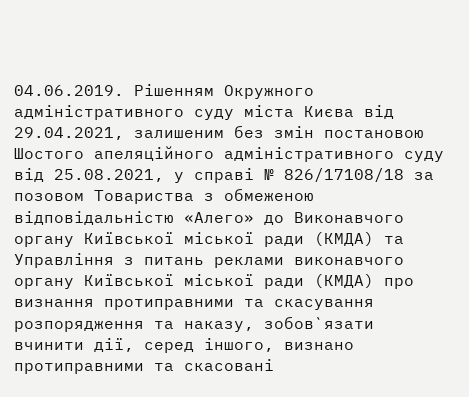04.06.2019. Рішенням Окружного адміністративного суду міста Києва від 29.04.2021, залишеним без змін постановою Шостого апеляційного адміністративного суду від 25.08.2021, у справі № 826/17108/18 за позовом Товариства з обмеженою відповідальністю «Алего» до Виконавчого органу Київської міської ради (КМДА) та Управління з питань реклами виконавчого органу Київської міської ради (КМДА) про визнання протиправними та скасування розпорядження та наказу, зобов`язати вчинити дії, серед іншого, визнано протиправними та скасовані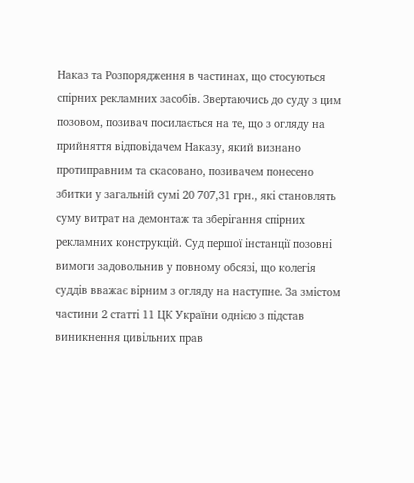Наказ та Розпорядження в частинах, що стосуються спірних рекламних засобів. Звертаючись до суду з цим позовом, позивач посилається на те, що з огляду на прийняття відповідачем Наказу, який визнано протиправним та скасовано, позивачем понесено збитки у загальній сумі 20 707,31 грн., які становлять суму витрат на демонтаж та зберігання спірних рекламних конструкцій. Суд першої інстанції позовні вимоги задовольнив у повному обсязі, що колегія суддів вважає вірним з огляду на наступне. За змістом частини 2 статті 11 ЦК України однією з підстав виникнення цивільних прав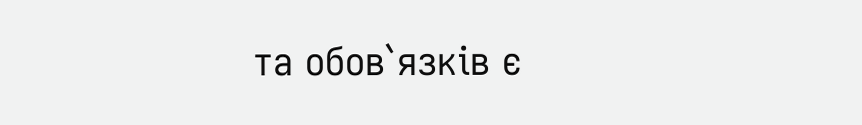та обов`язків є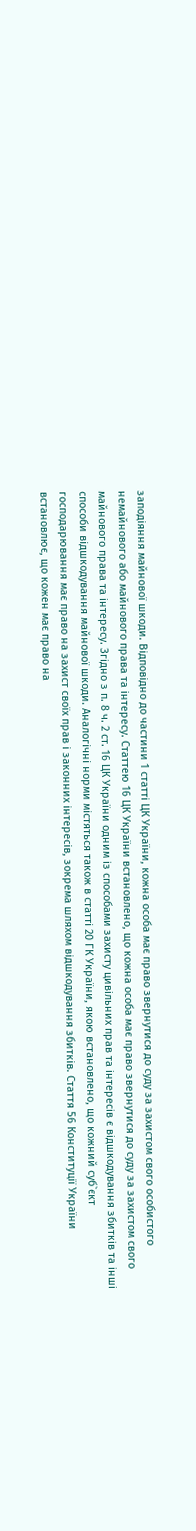заподіяння майнової шкоди. Відповідно до частини 1 статті ЦК України, кожна особа має право звернутися до суду за захистом свого особистого немайнового або майнового права та інтересу. Статтею 16 ЦК України встановлено, що кожна особа має право звернутися до суду за захистом свого майнового права та інтересу. Згідно з п. 8 ч. 2 ст. 16 ЦК України одним із способами захисту цивільних прав та інтересів є відшкодування збитків та інші способи відшкодування майнової шкоди. Аналогічні норми містяться також в статті 20 ГК України, якою встановлено, що кожний суб`єкт господарювання має право на захист своїх прав і законних інтересів, зокрема шляхом відшкодування збитків. Стаття 56 Конституції України встановлює, що кожен має право на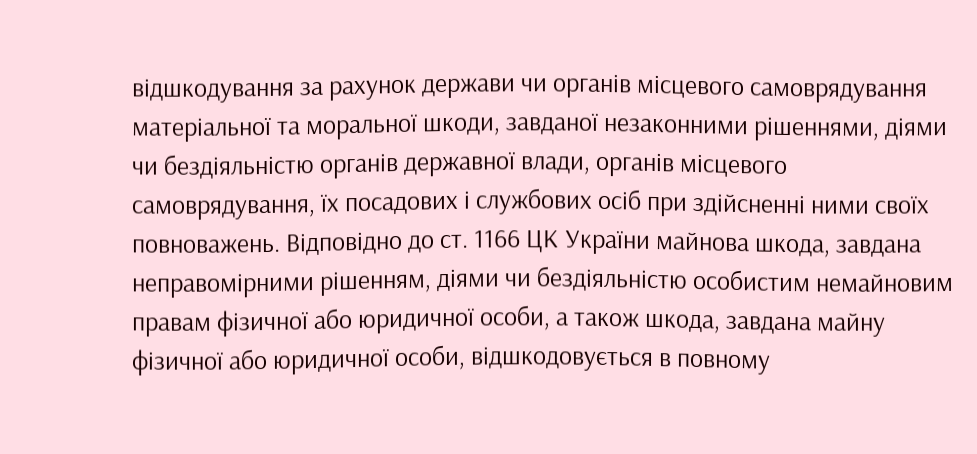відшкодування за рахунок держави чи органів місцевого самоврядування матеріальної та моральної шкоди, завданої незаконними рішеннями, діями чи бездіяльністю органів державної влади, органів місцевого самоврядування, їх посадових і службових осіб при здійсненні ними своїх повноважень. Відповідно до ст. 1166 ЦК України майнова шкода, завдана неправомірними рішенням, діями чи бездіяльністю особистим немайновим правам фізичної або юридичної особи, а також шкода, завдана майну фізичної або юридичної особи, відшкодовується в повному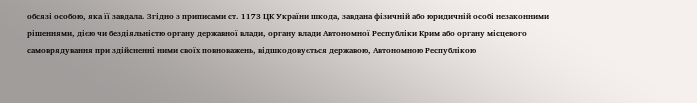обсязі особою, яка її завдала. Згідно з приписами ст. 1173 ЦК України шкода, завдана фізичній або юридичній особі незаконними рішеннями, дією чи бездіяльністю органу державної влади, органу влади Автономної Республіки Крим або органу місцевого самоврядування при здійсненні ними своїх повноважень, відшкодовується державою, Автономною Республікою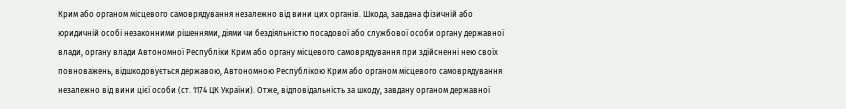Крим або органом місцевого самоврядування незалежно від вини цих органів. Шкода, завдана фізичній або юридичній особі незаконними рішеннями, діями чи бездіяльністю посадової або службової особи органу державної влади, органу влади Автономної Республіки Крим або органу місцевого самоврядування при здійсненні нею своїх повноважень, відшкодовується державою, Автономною Республікою Крим або органом місцевого самоврядування незалежно від вини цієї особи (ст. 1174 ЦК України). Отже, відповідальність за шкоду, завдану органом державної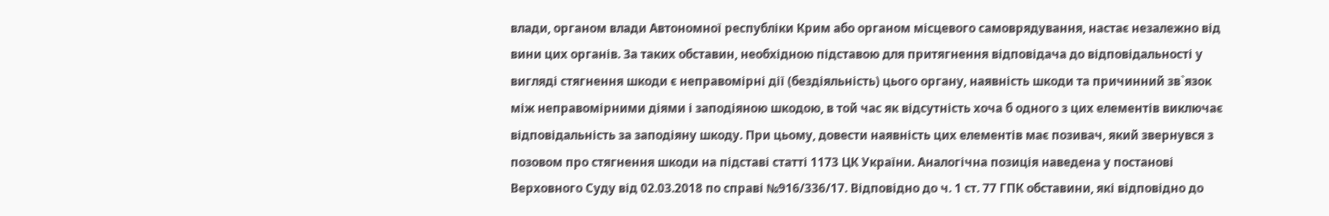влади, органом влади Автономної республіки Крим або органом місцевого самоврядування, настає незалежно від вини цих органів. За таких обставин, необхідною підставою для притягнення відповідача до відповідальності у вигляді стягнення шкоди є неправомірні дії (бездіяльність) цього органу, наявність шкоди та причинний зв`язок між неправомірними діями і заподіяною шкодою, в той час як відсутність хоча б одного з цих елементів виключає відповідальність за заподіяну шкоду. При цьому, довести наявність цих елементів має позивач, який звернувся з позовом про стягнення шкоди на підставі статті 1173 ЦК України. Аналогічна позиція наведена у постанові Верховного Суду від 02.03.2018 по справі №916/336/17. Відповідно до ч. 1 ст. 77 ГПК обставини, які відповідно до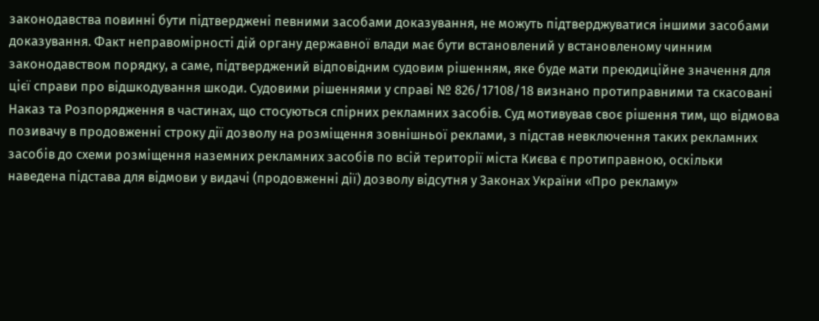законодавства повинні бути підтверджені певними засобами доказування, не можуть підтверджуватися іншими засобами доказування. Факт неправомірності дій органу державної влади має бути встановлений у встановленому чинним законодавством порядку, а саме, підтверджений відповідним судовим рішенням, яке буде мати преюдиційне значення для цієї справи про відшкодування шкоди. Судовими рішеннями у справі № 826/17108/18 визнано протиправними та скасовані Наказ та Розпорядження в частинах, що стосуються спірних рекламних засобів. Суд мотивував своє рішення тим, що відмова позивачу в продовженні строку дії дозволу на розміщення зовнішньої реклами, з підстав невключення таких рекламних засобів до схеми розміщення наземних рекламних засобів по всій території міста Києва є протиправною, оскільки наведена підстава для відмови у видачі (продовженні дії) дозволу відсутня у Законах України «Про рекламу»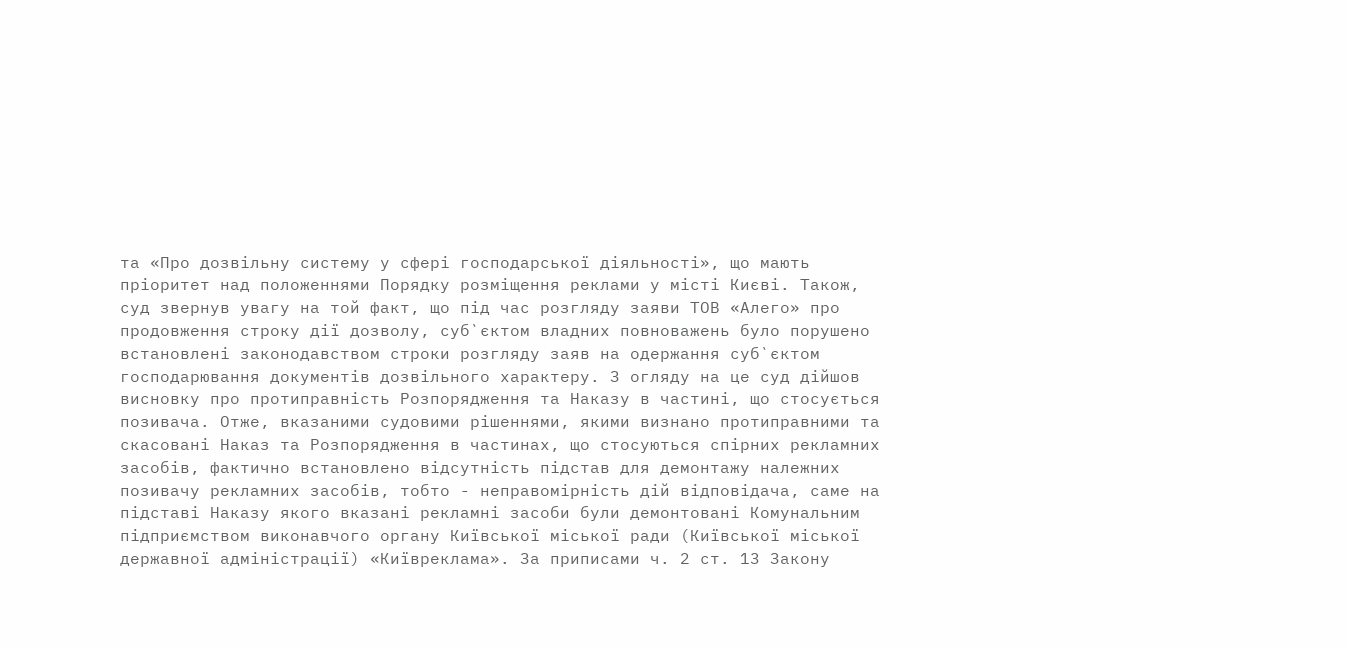та «Про дозвільну систему у сфері господарської діяльності», що мають пріоритет над положеннями Порядку розміщення реклами у місті Києві. Також, суд звернув увагу на той факт, що під час розгляду заяви ТОВ «Алего» про продовження строку дії дозволу, суб`єктом владних повноважень було порушено встановлені законодавством строки розгляду заяв на одержання суб`єктом господарювання документів дозвільного характеру. З огляду на це суд дійшов висновку про протиправність Розпорядження та Наказу в частині, що стосується позивача. Отже, вказаними судовими рішеннями, якими визнано протиправними та скасовані Наказ та Розпорядження в частинах, що стосуються спірних рекламних засобів, фактично встановлено відсутність підстав для демонтажу належних позивачу рекламних засобів, тобто - неправомірність дій відповідача, саме на підставі Наказу якого вказані рекламні засоби були демонтовані Комунальним підприємством виконавчого органу Київської міської ради (Київської міської державної адміністрації) «Київреклама». За приписами ч. 2 ст. 13 Закону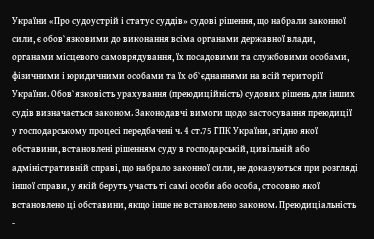України «Про судоустрій і статус суддів» судові рішення, що набрали законної сили, є обов`язковими до виконання всіма органами державної влади, органами місцевого самоврядування, їх посадовими та службовими особами, фізичними і юридичними особами та їх об`єднаннями на всій території України. Обов`язковість урахування (преюдиційність) судових рішень для інших судів визначається законом. Законодавчі вимоги щодо застосування преюдиції у господарському процесі передбачені ч. 4 ст.75 ГПК України, згідно якої обставини, встановлені рішенням суду в господарській, цивільній або адміністративній справі, що набрало законної сили, не доказуються при розгляді іншої справи, у якій беруть участь ті самі особи або особа, стосовно якої встановлено ці обставини, якщо інше не встановлено законом. Преюдиціальність -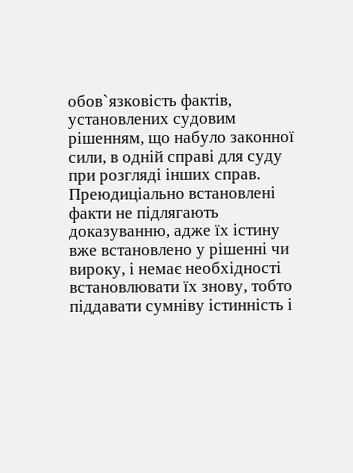обов`язковість фактів, установлених судовим рішенням, що набуло законної сили, в одній справі для суду при розгляді інших справ. Преюдиціально встановлені факти не підлягають доказуванню, адже їх істину вже встановлено у рішенні чи вироку, і немає необхідності встановлювати їх знову, тобто піддавати сумніву істинність і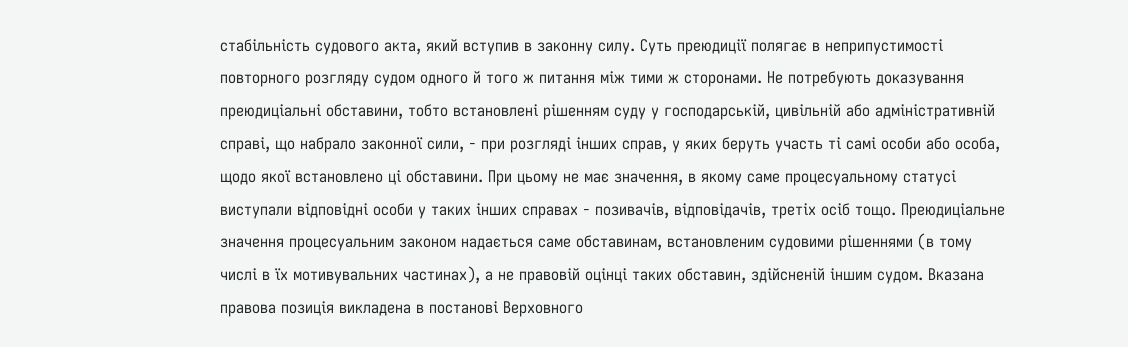стабільність судового акта, який вступив в законну силу. Суть преюдиції полягає в неприпустимості повторного розгляду судом одного й того ж питання між тими ж сторонами. Не потребують доказування преюдиціальні обставини, тобто встановлені рішенням суду у господарській, цивільній або адміністративній справі, що набрало законної сили, - при розгляді інших справ, у яких беруть участь ті самі особи або особа, щодо якої встановлено ці обставини. При цьому не має значення, в якому саме процесуальному статусі виступали відповідні особи у таких інших справах - позивачів, відповідачів, третіх осіб тощо. Преюдиціальне значення процесуальним законом надається саме обставинам, встановленим судовими рішеннями (в тому числі в їх мотивувальних частинах), а не правовій оцінці таких обставин, здійсненій іншим судом. Вказана правова позиція викладена в постанові Верховного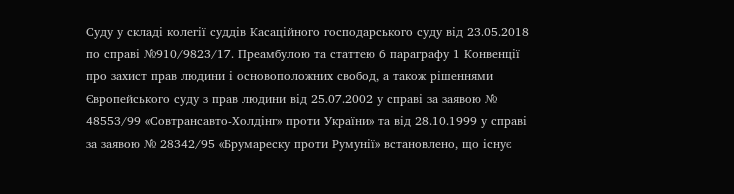Суду у складі колегії суддів Касаційного господарського суду від 23.05.2018 по справі №910/9823/17. Преамбулою та статтею 6 параграфу 1 Конвенції про захист прав людини і основоположних свобод, а також рішеннями Європейського суду з прав людини від 25.07.2002 у справі за заявою № 48553/99 «Совтрансавто-Холдінг» проти України» та від 28.10.1999 у справі за заявою № 28342/95 «Брумареску проти Румунії» встановлено, що існує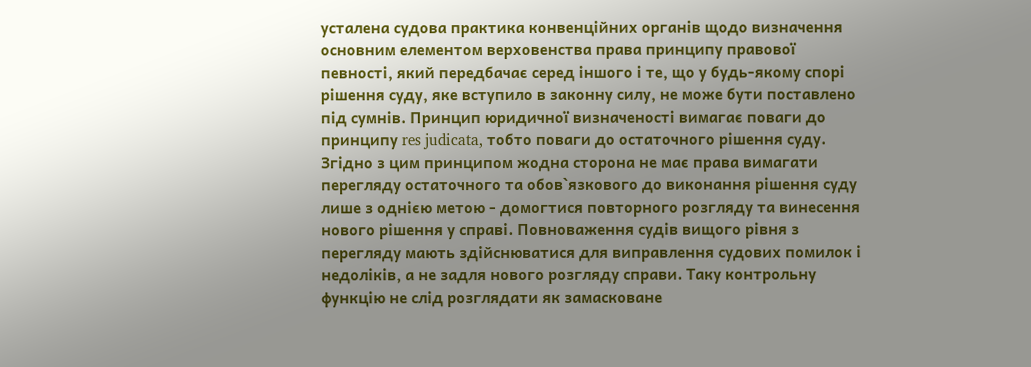усталена судова практика конвенційних органів щодо визначення основним елементом верховенства права принципу правової певності, який передбачає серед іншого і те, що у будь-якому спорі рішення суду, яке вступило в законну силу, не може бути поставлено під сумнів. Принцип юридичної визначеності вимагає поваги до принципу res judicata, тобто поваги до остаточного рішення суду. Згідно з цим принципом жодна сторона не має права вимагати перегляду остаточного та обов`язкового до виконання рішення суду лише з однією метою - домогтися повторного розгляду та винесення нового рішення у справі. Повноваження судів вищого рівня з перегляду мають здійснюватися для виправлення судових помилок і недоліків, а не задля нового розгляду справи. Таку контрольну функцію не слід розглядати як замасковане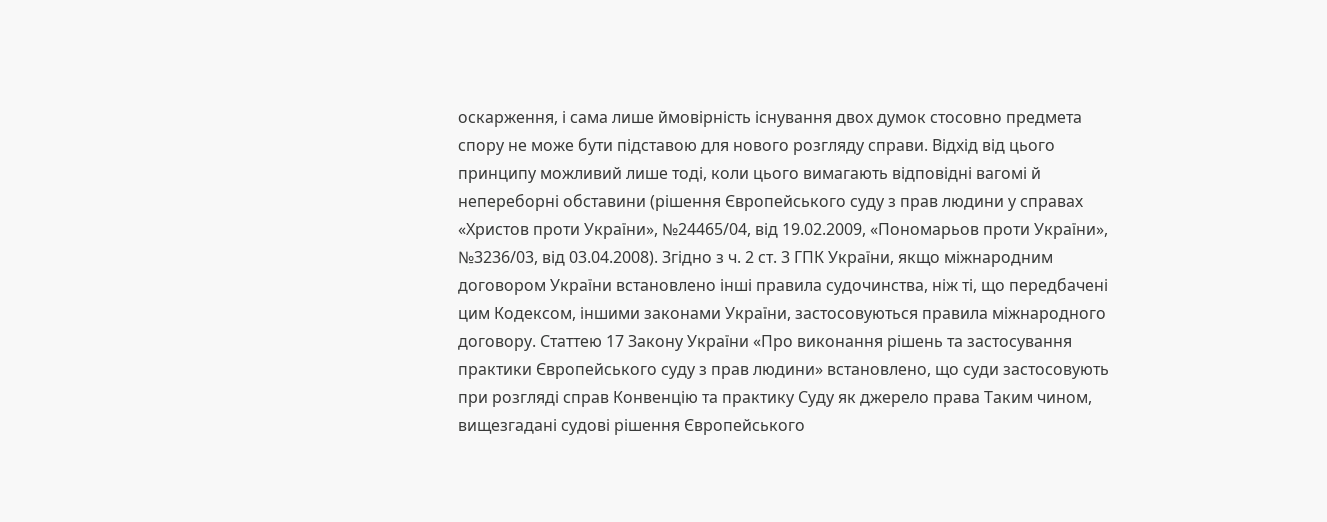оскарження, і сама лише ймовірність існування двох думок стосовно предмета спору не може бути підставою для нового розгляду справи. Відхід від цього принципу можливий лише тоді, коли цього вимагають відповідні вагомі й непереборні обставини (рішення Європейського суду з прав людини у справах «Христов проти України», №24465/04, від 19.02.2009, «Пономарьов проти України», №3236/03, від 03.04.2008). Згідно з ч. 2 ст. 3 ГПК України, якщо міжнародним договором України встановлено інші правила судочинства, ніж ті, що передбачені цим Кодексом, іншими законами України, застосовуються правила міжнародного договору. Статтею 17 Закону України «Про виконання рішень та застосування практики Європейського суду з прав людини» встановлено, що суди застосовують при розгляді справ Конвенцію та практику Суду як джерело права Таким чином, вищезгадані судові рішення Європейського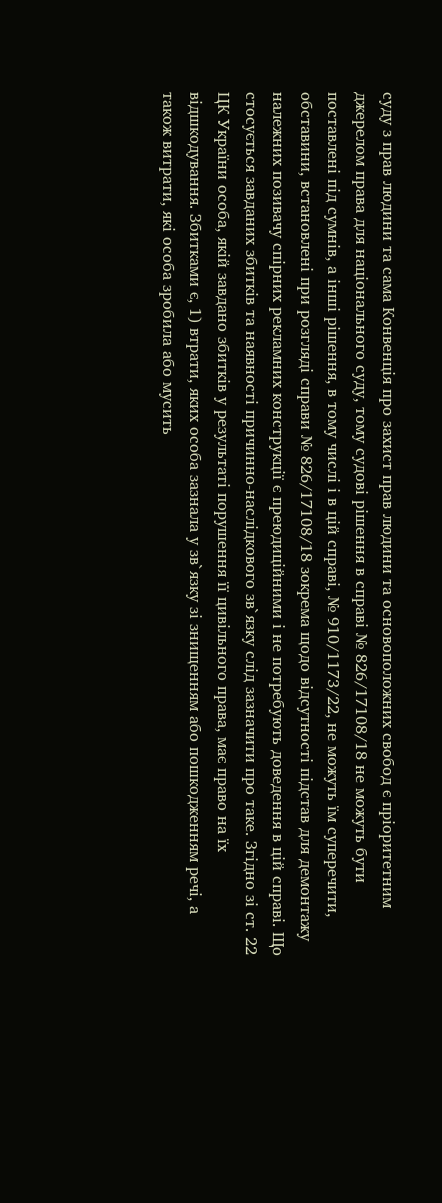суду з прав людини та сама Конвенція про захист прав людини та основоположних свобод є пріоритетним джерелом права для національного суду, тому судові рішення в справі № 826/17108/18 не можуть бути поставлені під сумнів, а інші рішення, в тому числі і в цій справі, № 910/1173/22, не можуть їм суперечити, обставини, встановлені при розгляді справи № 826/17108/18 зокрема щодо відсутності підстав для демонтажу належних позивачу спірних рекламних конструкції є преюдиційними і не потребують доведення в цій справі. Що стосується завданих збитків та наявності причинно-наслідкового зв`язку слід зазначити про таке. Згідно зі ст. 22 ЦК України особа, якій завдано збитків у результаті порушення її цивільного права, має право на їх відшкодування. Збитками є, 1) втрати, яких особа зазнала у зв`язку зі знищенням або пошкодженням речі, а також витрати, які особа зробила або мусить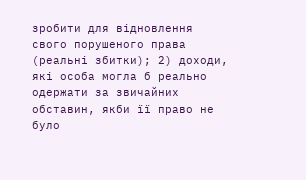зробити для відновлення свого порушеного права (реальні збитки); 2) доходи, які особа могла б реально одержати за звичайних обставин, якби її право не було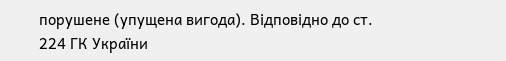порушене (упущена вигода). Відповідно до ст. 224 ГК України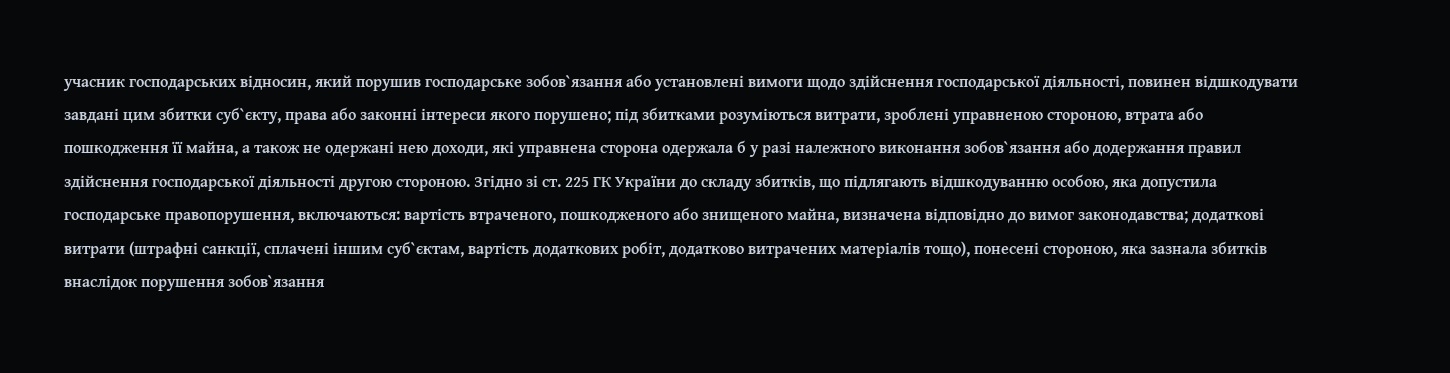учасник господарських відносин, який порушив господарське зобов`язання або установлені вимоги щодо здійснення господарської діяльності, повинен відшкодувати завдані цим збитки суб`єкту, права або законні інтереси якого порушено; під збитками розуміються витрати, зроблені управненою стороною, втрата або пошкодження її майна, а також не одержані нею доходи, які управнена сторона одержала б у разі належного виконання зобов`язання або додержання правил здійснення господарської діяльності другою стороною. Згідно зі ст. 225 ГК України до складу збитків, що підлягають відшкодуванню особою, яка допустила господарське правопорушення, включаються: вартість втраченого, пошкодженого або знищеного майна, визначена відповідно до вимог законодавства; додаткові витрати (штрафні санкції, сплачені іншим суб`єктам, вартість додаткових робіт, додатково витрачених матеріалів тощо), понесені стороною, яка зазнала збитків внаслідок порушення зобов`язання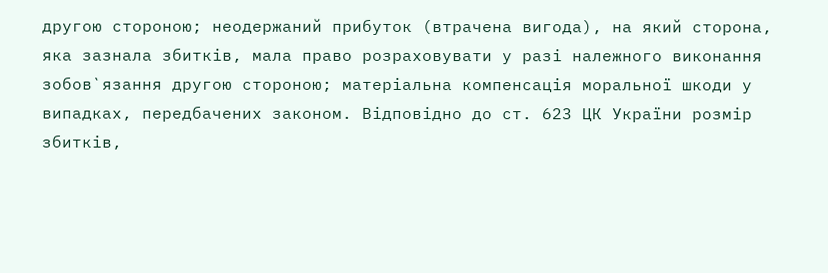другою стороною; неодержаний прибуток (втрачена вигода), на який сторона, яка зазнала збитків, мала право розраховувати у разі належного виконання зобов`язання другою стороною; матеріальна компенсація моральної шкоди у випадках, передбачених законом. Відповідно до ст. 623 ЦК України розмір збитків,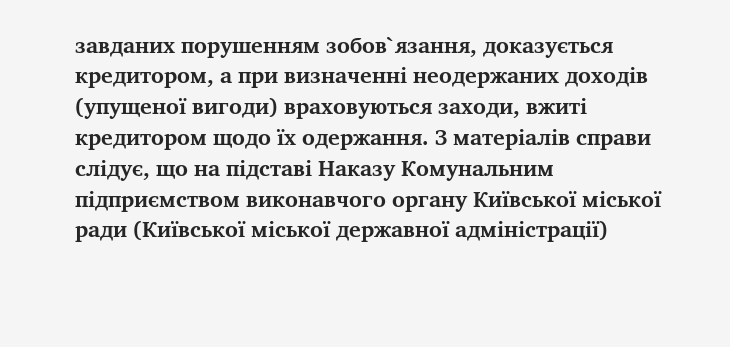завданих порушенням зобов`язання, доказується кредитором, а при визначенні неодержаних доходів (упущеної вигоди) враховуються заходи, вжиті кредитором щодо їх одержання. З матеріалів справи слідує, що на підставі Наказу Комунальним підприємством виконавчого органу Київської міської ради (Київської міської державної адміністрації)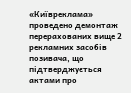«Київреклама» проведено демонтаж перерахованих вище 2 рекламних засобів позивача, що підтверджується актами про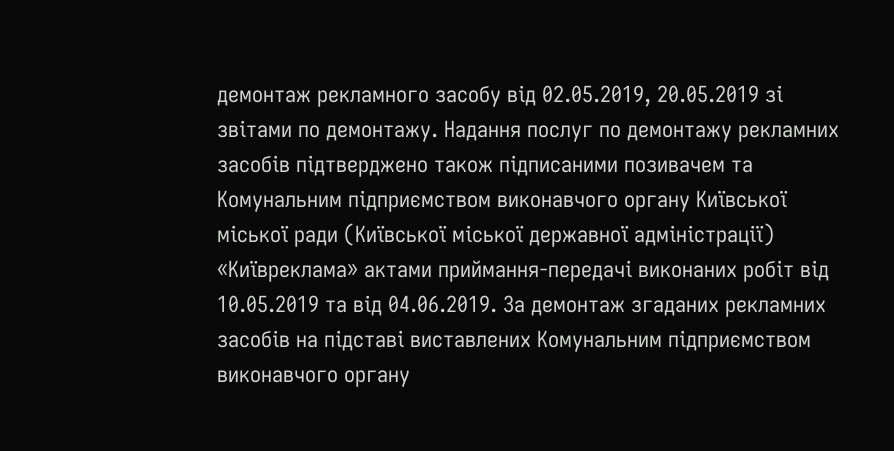демонтаж рекламного засобу від 02.05.2019, 20.05.2019 зі звітами по демонтажу. Надання послуг по демонтажу рекламних засобів підтверджено також підписаними позивачем та Комунальним підприємством виконавчого органу Київської міської ради (Київської міської державної адміністрації) «Київреклама» актами приймання-передачі виконаних робіт від 10.05.2019 та від 04.06.2019. За демонтаж згаданих рекламних засобів на підставі виставлених Комунальним підприємством виконавчого органу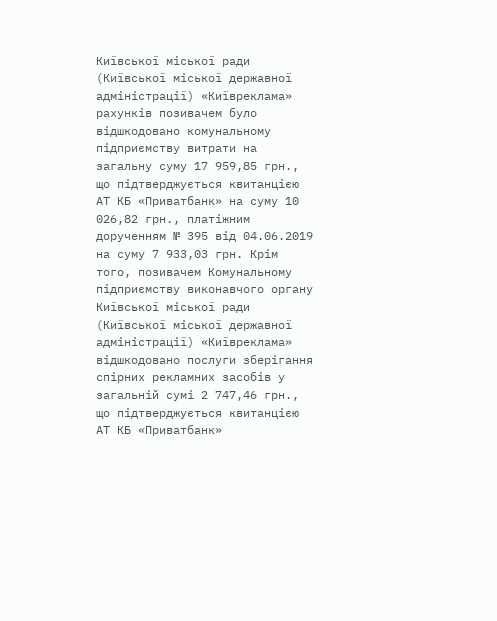Київської міської ради (Київської міської державної адміністрації) «Київреклама» рахунків позивачем було відшкодовано комунальному підприємству витрати на загальну суму 17 959,85 грн., що підтверджується квитанцією АТ КБ «Приватбанк» на суму 10 026,82 грн., платіжним дорученням № 395 від 04.06.2019 на суму 7 933,03 грн. Крім того, позивачем Комунальному підприємству виконавчого органу Київської міської ради (Київської міської державної адміністрації) «Київреклама» відшкодовано послуги зберігання спірних рекламних засобів у загальній сумі 2 747,46 грн., що підтверджується квитанцією АТ КБ «Приватбанк»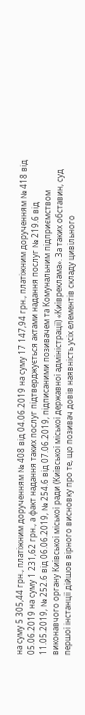на суму 5 305,44 грн., платіжним дорученням № 408 від 04.06.2019 на суму 17 147,94 грн., платіжним дорученням № 418 від 05.06.2019 на суму 1 231,62 грн., а факт надання таких послуг підтверджується актами надання послуг № 219.6 від 11.05.2019, № 252.6 від 06.06.2019, № 254.6 від 07.06.2019, підписаними позивачем та Комунальним підприємством виконавчого органу Київської міської ради (Київської міської державної адміністрації) «Київреклама». За таких обставин, суд першої інстанції дійшов вірного висновку про те, що позивач довів наявність усіх елементів складу цивільного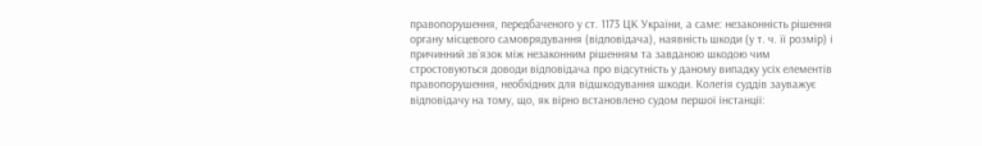правопорушення, передбаченого у ст. 1173 ЦК України, а саме: незаконність рішення органу місцевого самоврядування (відповідача), наявність шкоди (у т. ч. її розмір) і причинний зв`язок між незаконним рішенням та завданою шкодою чим стростовуються доводи відповідача про відсутність у даному випадку усіх елементів правопорушення, необхідних для відшкодування шкоди. Колегія суддів зауважує відповідачу на тому, що, як вірно встановлено судом першої інстанції: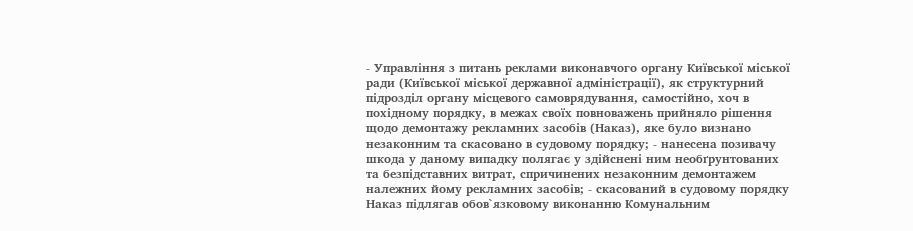- Управління з питань реклами виконавчого органу Київської міської ради (Київської міської державної адміністрації), як структурний підрозділ органу місцевого самоврядування, самостійно, хоч в похідному порядку, в межах своїх повноважень прийняло рішення щодо демонтажу рекламних засобів (Наказ), яке було визнано незаконним та скасовано в судовому порядку; - нанесена позивачу шкода у даному випадку полягає у здійснені ним необґрунтованих та безпідставних витрат, спричинених незаконним демонтажем належних йому рекламних засобів; - скасований в судовому порядку Наказ підлягав обов`язковому виконанню Комунальним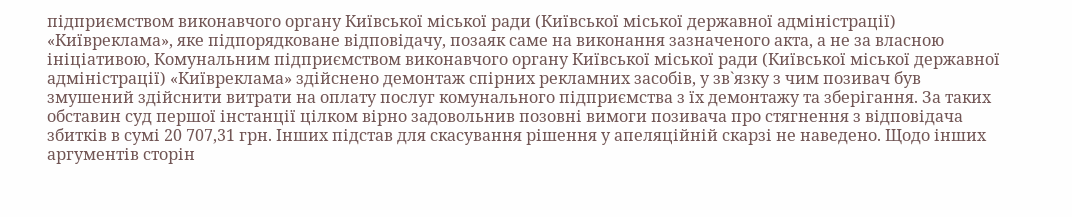підприємством виконавчого органу Київської міської ради (Київської міської державної адміністрації) «Київреклама», яке підпорядковане відповідачу, позаяк саме на виконання зазначеного акта, а не за власною ініціативою, Комунальним підприємством виконавчого органу Київської міської ради (Київської міської державної адміністрації) «Київреклама» здійснено демонтаж спірних рекламних засобів, у зв`язку з чим позивач був змушений здійснити витрати на оплату послуг комунального підприємства з їх демонтажу та зберігання. За таких обставин суд першої інстанції цілком вірно задовольнив позовні вимоги позивача про стягнення з відповідача збитків в сумі 20 707,31 грн. Інших підстав для скасування рішення у апеляційній скарзі не наведено. Щодо інших аргументів сторін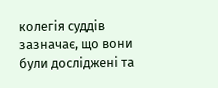колегія суддів зазначає, що вони були досліджені та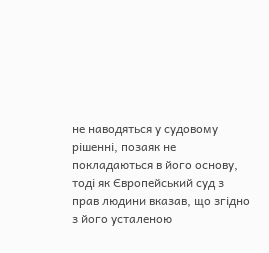не наводяться у судовому рішенні, позаяк не покладаються в його основу, тоді як Європейський суд з прав людини вказав, що згідно з його усталеною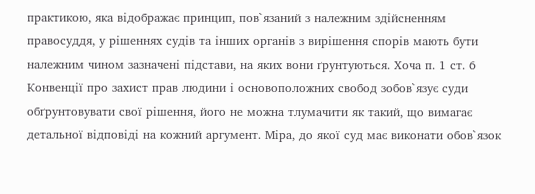практикою, яка відображає принцип, пов`язаний з належним здійсненням правосуддя, у рішеннях судів та інших органів з вирішення спорів мають бути належним чином зазначені підстави, на яких вони ґрунтуються. Хоча п. 1 ст. 6 Конвенції про захист прав людини і основоположних свобод зобов`язує суди обґрунтовувати свої рішення, його не можна тлумачити як такий, що вимагає детальної відповіді на кожний аргумент. Міра, до якої суд має виконати обов`язок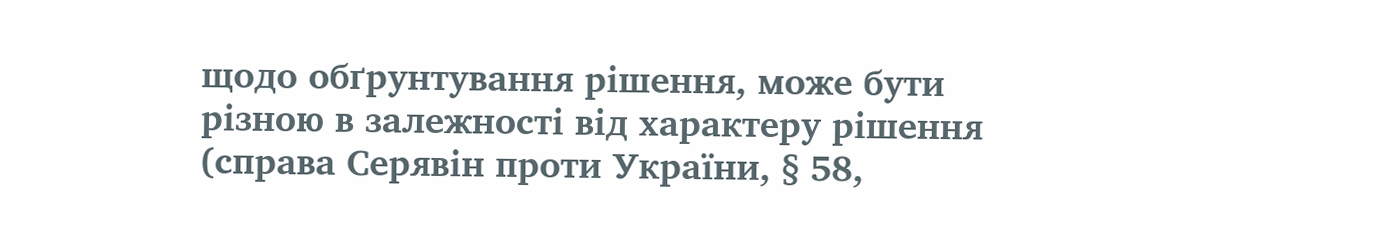щодо обґрунтування рішення, може бути різною в залежності від характеру рішення (справа Серявін проти України, § 58,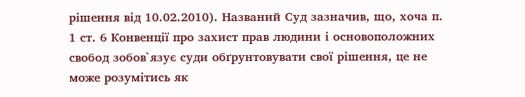рішення від 10.02.2010). Названий Суд зазначив, що, хоча п. 1 ст. 6 Конвенції про захист прав людини і основоположних свобод зобов`язує суди обґрунтовувати свої рішення, це не може розумітись як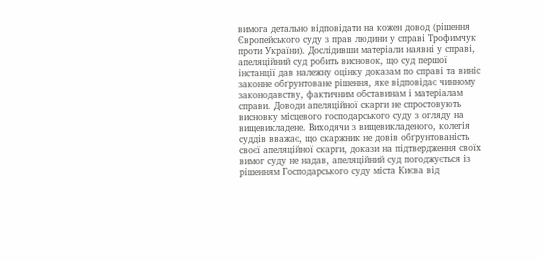вимога детально відповідати на кожен довод (рішення Європейського суду з прав людини у справі Трофимчук проти України). Дослідивши матеріали наявні у справі, апеляційний суд робить висновок, що суд першої інстанції дав належну оцінку доказам по справі та виніс законне обґрунтоване рішення, яке відповідає чинному законодавству, фактичним обставинам і матеріалам справи. Доводи апеляційної скарги не спростовують висновку місцевого господарського суду з огляду на вищевикладене. Виходячи з вищевикладеного, колегія суддів вважає, що скаржник не довів обґрунтованість своєї апеляційної скарги, докази на підтвердження своїх вимог суду не надав, апеляційний суд погоджується із рішенням Господарського суду міста Києва від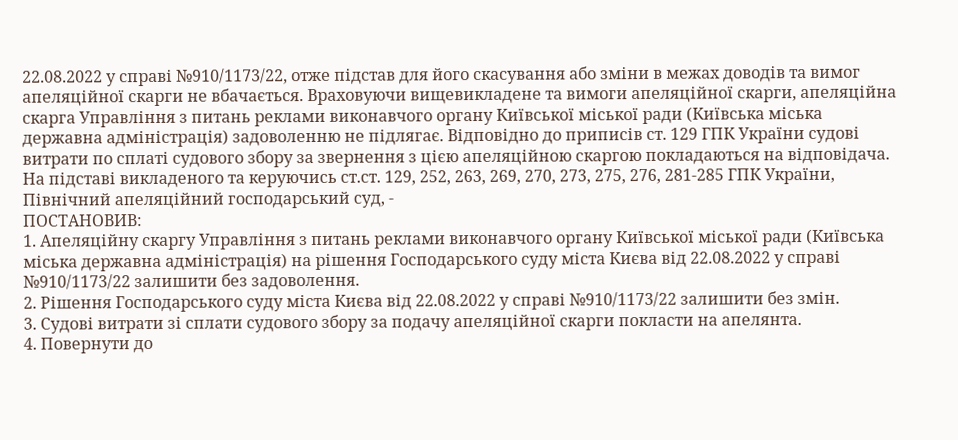22.08.2022 у справі №910/1173/22, отже підстав для його скасування або зміни в межах доводів та вимог апеляційної скарги не вбачається. Враховуючи вищевикладене та вимоги апеляційної скарги, апеляційна скарга Управління з питань реклами виконавчого органу Київської міської ради (Київська міська державна адміністрація) задоволенню не підлягає. Відповідно до приписів ст. 129 ГПК України судові витрати по сплаті судового збору за звернення з цією апеляційною скаргою покладаються на відповідача. На підставі викладеного та керуючись ст.ст. 129, 252, 263, 269, 270, 273, 275, 276, 281-285 ГПК України, Північний апеляційний господарський суд, -
ПОСТАНОВИВ:
1. Апеляційну скаргу Управління з питань реклами виконавчого органу Київської міської ради (Київська міська державна адміністрація) на рішення Господарського суду міста Києва від 22.08.2022 у справі №910/1173/22 залишити без задоволення.
2. Рішення Господарського суду міста Києва від 22.08.2022 у справі №910/1173/22 залишити без змін.
3. Судові витрати зі сплати судового збору за подачу апеляційної скарги покласти на апелянта.
4. Повернути до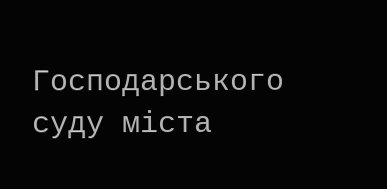Господарського суду міста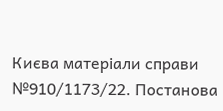Києва матеріали справи №910/1173/22. Постанова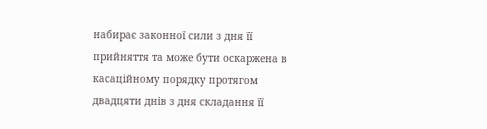набирає законної сили з дня її прийняття та може бути оскаржена в касаційному порядку протягом двадцяти днів з дня складання її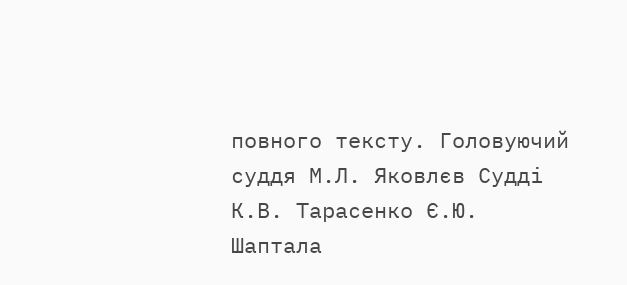повного тексту. Головуючий суддя М.Л. Яковлєв Судді К.В. Тарасенко Є.Ю. Шаптала